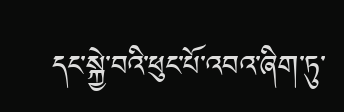དང་སྐྱེ་བའི་ཕུང་པོ་འབའ་ཞིག་ཏུ་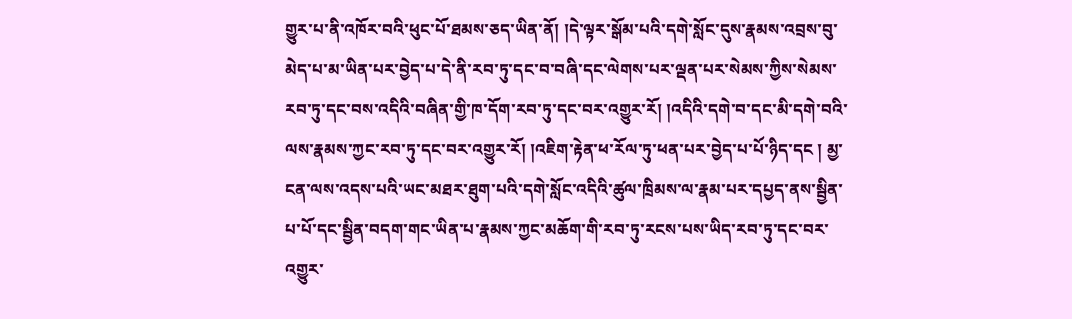གྱུར་པ་ནི་འཁོར་བའི་ཕུང་པོ་ཐམས་ཅད་ཡིན་ནོ། །དེ་ལྟར་སྒོམ་པའི་དགེ་སློང་དུས་རྣམས་འབྲས་བུ་མེད་པ་མ་ཡིན་པར་བྱེད་པ་དེ་ནི་རབ་ཏུ་དང་བ་བཞི་དང་ལེགས་པར་ལྡན་པར་སེམས་ཀྱིས་སེམས་རབ་ཏུ་དང་བས་འདིའི་བཞིན་གྱི་ཁ་དོག་རབ་ཏུ་དང་བར་འགྱུར་རོ། །འདིའི་དགེ་བ་དང་མི་དགེ་བའི་ལས་རྣམས་ཀྱང་རབ་ཏུ་དང་བར་འགྱུར་རོ། །འཇིག་རྟེན་ཕ་རོལ་ཏུ་ཕན་པར་བྱེད་པ་པོ་ཉིད་དང ། མྱ་ངན་ལས་འདས་པའི་ཡང་མཐར་ཐུག་པའི་དགེ་སློང་འདིའི་ཚུལ་ཁྲིམས་ལ་རྣམ་པར་དཔྱད་ནས་སྦྱིན་པ་པོ་དང་སྦྱིན་བདག་གང་ཡིན་པ་རྣམས་ཀྱང་མཆོག་གི་རབ་ཏུ་རངས་པས་ཡིད་རབ་ཏུ་དང་བར་འགྱུར་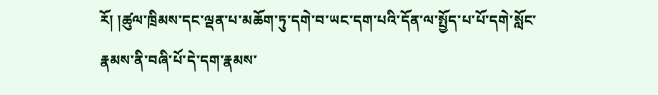རོ། །ཚུལ་ཁྲིམས་དང་ལྡན་པ་མཆོག་ཏུ་དགེ་བ་ཡང་དག་པའི་དོན་ལ་སྤྱོད་པ་པོ་དགེ་སློང་རྣམས་ནི་བཞི་པོ་དེ་དག་རྣམས་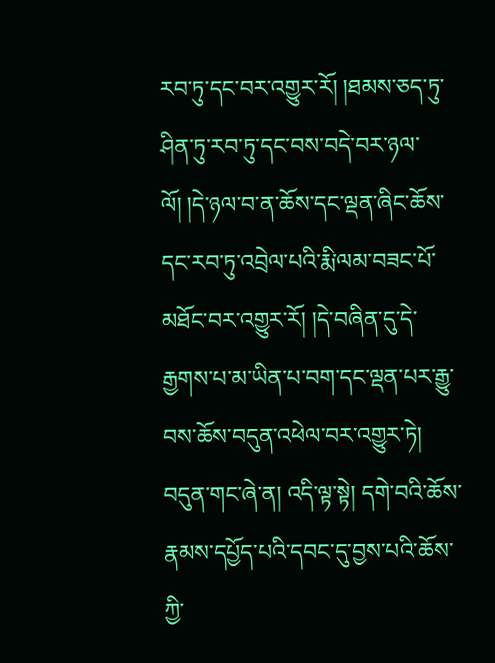རབ་ཏུ་དང་བར་འགྱུར་རོ། །ཐམས་ཅད་ཏུ་ཤིན་ཏུ་རབ་ཏུ་དང་བས་བདེ་བར་ཉལ་ལོ། །དེ་ཉལ་བ་ན་ཆོས་དང་ལྡན་ཞིང་ཆོས་དང་རབ་ཏུ་འབྲེལ་པའི་རྨི་ལམ་བཟང་པོ་མཐོང་བར་འགྱུར་རོ། །དེ་བཞིན་དུ་དེ་རྒྱགས་པ་མ་ཡིན་པ་བག་དང་ལྡན་པར་རྒྱུ་བས་ཆོས་བདུན་འཕེལ་བར་འགྱུར་ཏེ། བདུན་གང་ཞེ་ན། འདི་ལྟ་སྟེ། དགེ་བའི་ཆོས་རྣམས་དཔྱོད་པའི་དབང་དུ་བྱས་པའི་ཆོས་ཀྱི་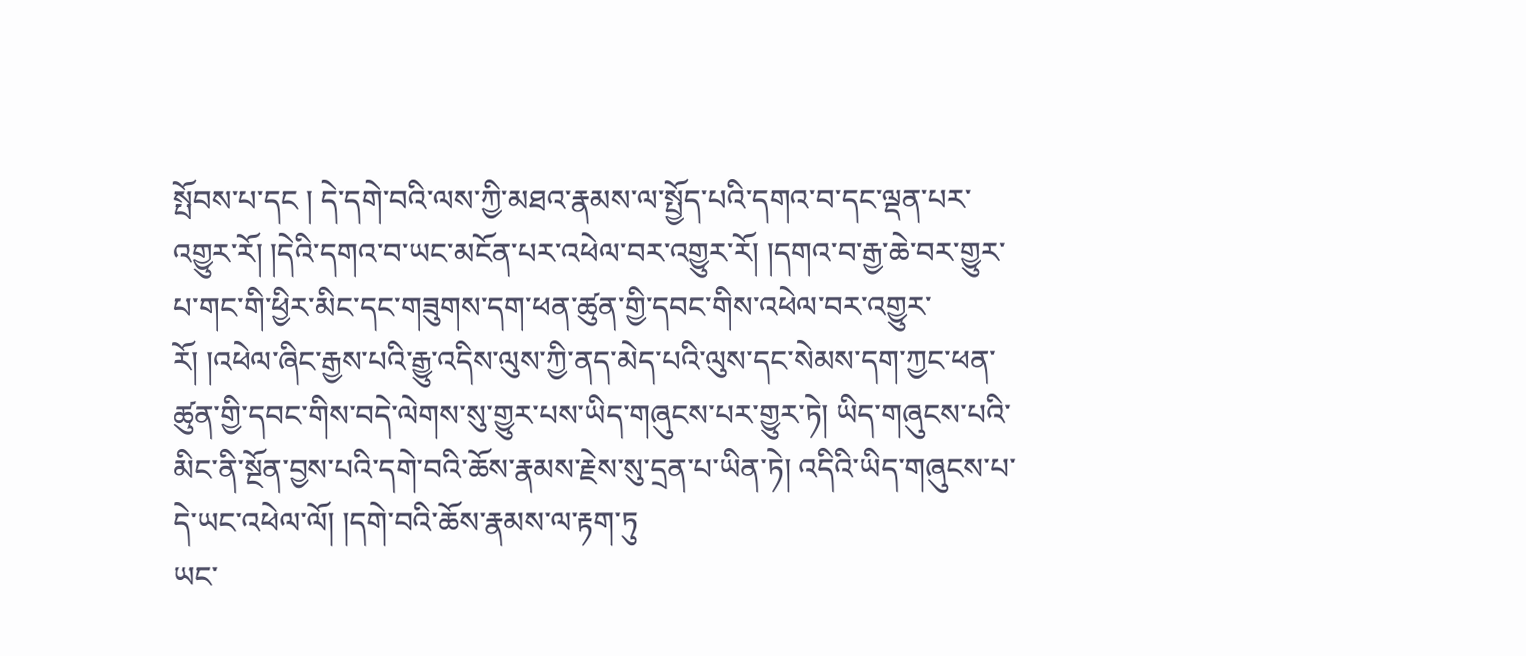སྤོབས་པ་དང ། དེ་དགེ་བའི་ལས་ཀྱི་མཐའ་རྣམས་ལ་སྤྱོད་པའི་དགའ་བ་དང་ལྡན་པར་འགྱུར་རོ། །དེའི་དགའ་བ་ཡང་མངོན་པར་འཕེལ་བར་འགྱུར་རོ། །དགའ་བ་རྒྱ་ཆེ་བར་གྱུར་པ་གང་གི་ཕྱིར་མིང་དང་གཟུགས་དག་ཕན་ཚུན་གྱི་དབང་གིས་འཕེལ་བར་འགྱུར་རོ། །འཕེལ་ཞིང་རྒྱས་པའི་རྒྱུ་འདིས་ལུས་ཀྱི་ནད་མེད་པའི་ལུས་དང་སེམས་དག་ཀྱང་ཕན་ཚུན་གྱི་དབང་གིས་བདེ་ལེགས་སུ་གྱུར་པས་ཡིད་གཞུངས་པར་གྱུར་ཏེ། ཡིད་གཞུངས་པའི་མིང་ནི་སྔོན་བྱས་པའི་དགེ་བའི་ཆོས་རྣམས་རྗེས་སུ་དྲན་པ་ཡིན་ཏེ། འདིའི་ཡིད་གཞུངས་པ་དེ་ཡང་འཕེལ་ལོ། །དགེ་བའི་ཆོས་རྣམས་ལ་རྟག་ཏུ
ཡང་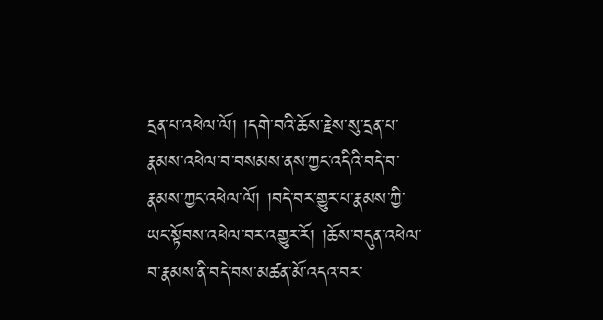དྲན་པ་འཕེལ་ལོ། །དགེ་བའི་ཆོས་རྗེས་སུ་དྲན་པ་རྣམས་འཕེལ་བ་བསམས་ནས་ཀྱང་འདིའི་བདེ་བ་རྣམས་ཀྱང་འཕེལ་ལོ། །བདེ་བར་གྱུར་པ་རྣམས་ཀྱི་ཡང་སྟོབས་འཕེལ་བར་འགྱུར་རོ། །ཆོས་བདུན་འཕེལ་བ་རྣམས་ནི་བདེ་བས་མཚན་མོ་འདའ་བར་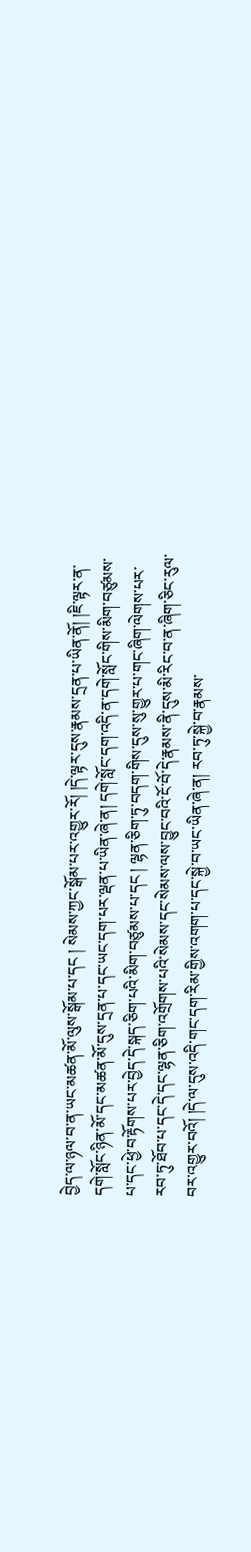བྱེད་ལ་ཉལ་བ་ན་ཡང་མཚན་མོ་ལུས་སྒོམ་པ་དང ། སེམས་ཀྱང་སྒོམ་པར་འགྱུར་རོ། །དེ་ལྟར་དུས་རྣམས་དྲན་པ་ཡིན་ནོ། །ཇི་ལྟར་ན་དགེ་སློང་ཉིན་མོ་དང་མཚན་མོ་དུས་དྲན་པ་དང་ཡང་དག་པར་ལྡན་པ་ཡིན་ཞེ་ན། དགེ་སློང་དག་འདི་ན་དགེ་སློང་གིས་མིག་བཙུམས་པ་དང་ཕྱེ་བ་རྟོགས་པར་བྱེད་དེ་སྐད་ཅིག་པའི་མིག་བཙུམས་པ་དང ། ལྷན་ཅིག་ཏུ་བདག་གིས་དུས་སུ་གྱུར་པ་གང་ཞིག་ལེགས་པར་རབ་ཏུ་ཐོབ་པ་དང་དེ་དང་ལྷན་ཅིག་འགྲོགས་པའི་སེམས་དང་སེམས་ལས་བྱུང་བའི་ངོ་བོ་དེ་རྣམས་ནི་དུས་མི་རིང་བ་ན་ཞིག་ཅིང་རུལ་བར་འགྱུར་བའོ། །དེ་ལ་དུས་འདི་གང་དག་རིམ་གྱིས་འགག་པ་དང་སྐྱེ་བ་ཡང་ཡིན་ཞེ་ན། རབ་ཏུ་སྐྱེ་བ་རྣམས་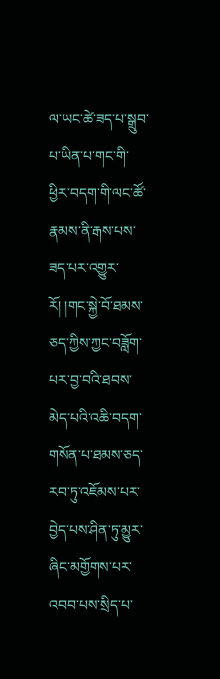ལ་ཡང་ཚེ་ཟད་པ་སྒྲུབ་པ་ཡིན་པ་གང་གི་ཕྱིར་བདག་གི་ལང་ཚོ་རྣམས་ནི་རྒས་པས་ཟད་པར་འགྱུར་རོ། །གང་སྐྱེ་བོ་ཐམས་ཅད་ཀྱིས་ཀྱང་བཟློག་པར་བྱ་བའི་ཐབས་མེད་པའི་འཆི་བདག་གསོན་པ་ཐམས་ཅད་རབ་ཏུ་འཇོམས་པར་བྱེད་པས་ཤིན་ཏུ་མྱུར་ཞིང་མགྱོགས་པར་འབབ་པས་སྲིད་པ་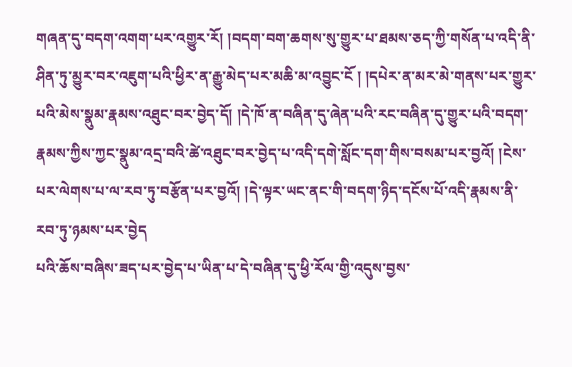གཞན་དུ་བདག་འགག་པར་འགྱུར་རོ། །བདག་བག་ཆགས་སུ་གྱུར་པ་ཐམས་ཅད་ཀྱི་གསོན་པ་འདི་ནི་ཤིན་ཏུ་མྱུར་བར་འཇུག་པའི་ཕྱིར་ན་རྒྱུ་མེད་པར་མཆི་མ་འབྱུང་ངོ ། །དཔེར་ན་མར་མེ་གནས་པར་གྱུར་པའི་མེས་སྣུམ་རྣམས་འཐུང་བར་བྱེད་དོ། །དེ་ཁོ་ན་བཞིན་དུ་ཞེན་པའི་རང་བཞིན་དུ་གྱུར་པའི་བདག་རྣམས་ཀྱིས་ཀྱང་སྣུམ་འདྲ་བའི་ཚེ་འཐུང་བར་བྱེད་པ་འདི་དགེ་སློང་དག་གིས་བསམ་པར་བྱའོ། །ངེས་པར་ལེགས་པ་ལ་རབ་ཏུ་བརྩོན་པར་བྱའོ། །དེ་ལྟར་ཡང་ནང་གི་བདག་ཉིད་དངོས་པོ་འདི་རྣམས་ནི་རབ་ཏུ་ཉམས་པར་བྱེད
པའི་ཆོས་བཞིས་ཟད་པར་བྱེད་པ་ཡིན་པ་དེ་བཞིན་དུ་ཕྱི་རོལ་གྱི་འདུས་བྱས་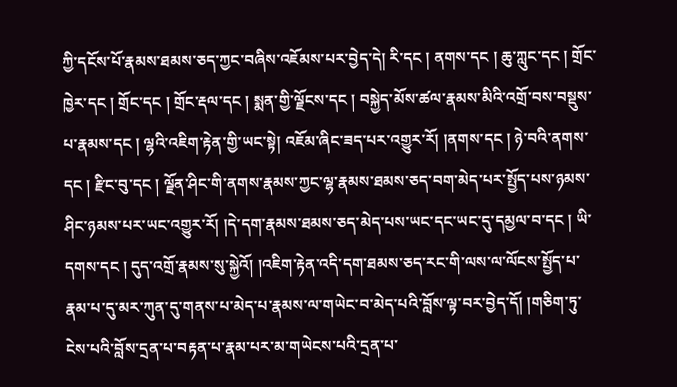ཀྱི་དངོས་པོ་རྣམས་ཐམས་ཅད་ཀྱང་བཞིས་འཇོམས་པར་བྱེད་དེ། རི་དང ། ནགས་དང ། ཆུ་ཀླུང་དང ། གྲོང་ཁྱེར་དང ། གྲོང་དང ། གྲོང་རྡལ་དང ། སྨན་གྱི་ལྗོངས་དང ། བསྐྱེད་མོས་ཚལ་རྣམས་མིའི་འགྲོ་བས་བསྡུས་པ་རྣམས་དང ། ལྷའི་འཇིག་རྟེན་གྱི་ཡང་སྟེ། འཇོམ་ཞིང་ཟད་པར་འགྱུར་རོ། །ནགས་དང ། ཉེ་བའི་ནགས་དང ། རྫིང་བུ་དང ། ལྗོན་ཤིང་གི་ནགས་རྣམས་ཀྱང་ལྷ་རྣམས་ཐམས་ཅད་བག་མེད་པར་སྤྱོད་པས་ཉམས་ཤིང་ཉམས་པར་ཡང་འགྱུར་རོ། །དེ་དག་རྣམས་ཐམས་ཅད་མེད་པས་ཡང་དང་ཡང་དུ་དམྱལ་བ་དང ། ཡི་དགས་དང ། དུད་འགྲོ་རྣམས་སུ་སྐྱེའོ། །འཇིག་རྟེན་འདི་དག་ཐམས་ཅད་རང་གི་ལས་ལ་ལོངས་སྤྱོད་པ་རྣམ་པ་དུ་མར་ཀུན་དུ་གནས་པ་མེད་པ་རྣམས་ལ་གཡེང་བ་མེད་པའི་བློས་ལྟ་བར་བྱེད་དོ། །གཅིག་ཏུ་ངེས་པའི་བློས་དྲན་པ་བརྟན་པ་རྣམ་པར་མ་གཡེངས་པའི་དྲན་པ་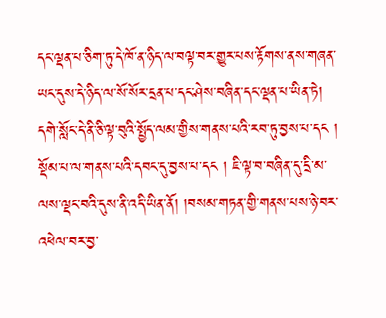དང་ལྡན་པ་ཅིག་ཏུ་དེ་ཁོ་ན་ཉིད་ལ་བལྟ་བར་གྱུར་པས་རྟོགས་ནས་གཞན་ཡང་དུས་དེ་ཉིད་ལ་སོ་སོར་དྲན་པ་དང་ཤེས་བཞིན་དང་ལྡན་པ་ཡིན་ཏེ། དགེ་སློང་དེ་ནི་ཅི་ལྟ་བུའི་སྤྱོད་ལམ་གྱིས་གནས་པའི་རབ་ཏུ་བྱས་པ་དང ། སྡོམ་པ་ལ་གནས་པའི་དབང་དུ་བྱས་པ་དང ། ཇི་ལྟ་བ་བཞིན་དུ་དྲི་མ་ལས་ལྡང་བའི་དུས་ནི་འདི་ཡིན་ནོ། །བསམ་གཏན་གྱི་གནས་པས་ཉེ་བར་འཕེལ་བར་བྱ་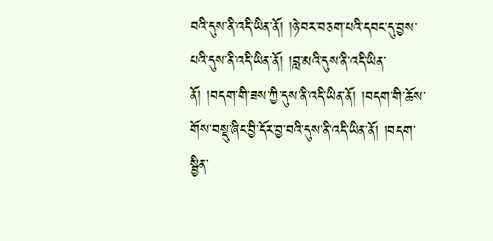བའི་དུས་ནི་འདི་ཡིན་ནོ། །ཉེ་བར་བཅག་པའི་དབང་དུ་བྱས་པའི་དུས་ནི་འདི་ཡིན་ནོ། །བླ་མའི་དུས་ནི་འདི་ཡིན་ནོ། །བདག་གི་ཟས་ཀྱི་དུས་ནི་འདི་ཡིན་ནོ། །བདག་གི་ཆོས་གོས་བསྡུ་ཞིང་བྱི་དོར་བྱ་བའི་དུས་ནི་འདི་ཡིན་ནོ། །བདག་སྦྱིན་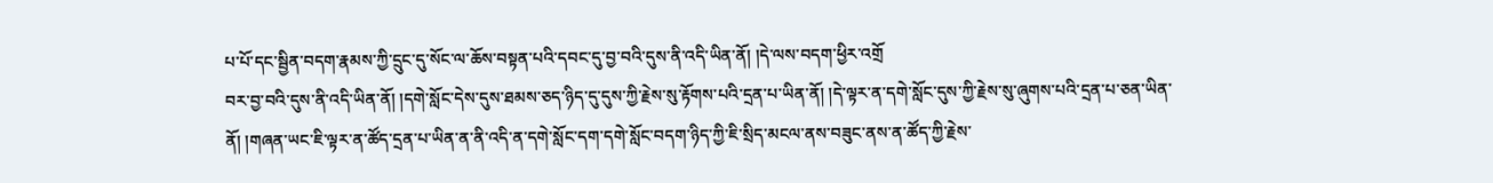པ་པོ་དང་སྦྱིན་བདག་རྣམས་ཀྱི་དྲུང་དུ་སོང་ལ་ཆོས་བསྟན་པའི་དབང་དུ་བྱ་བའི་དུས་ནི་འདི་ཡིན་ནོ། །དེ་ལས་བདག་ཕྱིར་འགྲོ
བར་བྱ་བའི་དུས་ནི་འདི་ཡིན་ནོ། །དགེ་སློང་དེས་དུས་ཐམས་ཅད་ཉིད་དུ་དུས་ཀྱི་རྗེས་སུ་རྟོགས་པའི་དྲན་པ་ཡིན་ནོ། །དེ་ལྟར་ན་དགེ་སློང་དུས་ཀྱི་རྗེས་སུ་ཞུགས་པའི་དྲན་པ་ཅན་ཡིན་ནོ། །གཞན་ཡང་ཇི་ལྟར་ན་ཚོད་དྲན་པ་ཡིན་ན་ནི་འདི་ན་དགེ་སློང་དག་དགེ་སློང་བདག་ཉིད་ཀྱི་ཇི་སྲིད་མངལ་ནས་བཟུང་ནས་ན་ཚོད་ཀྱི་རྗེས་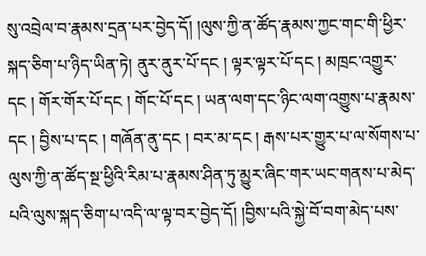སུ་འབྲེལ་བ་རྣམས་དྲན་པར་བྱེད་དོ། །ལུས་ཀྱི་ན་ཚོད་རྣམས་ཀྱང་གང་གི་ཕྱིར་སྐད་ཅིག་པ་ཉིད་ཡིན་ཏེ། ནུར་ནུར་པོ་དང ། ལྟར་ལྟར་པོ་དང ། མཁྲང་འགྱུར་དང ། གོར་གོར་པོ་དང ། གོང་པོ་དང ། ཡན་ལག་དང་ཉིང་ལག་འགྱུས་པ་རྣམས་དང ། བྱིས་པ་དང ། གཞོན་ནུ་དང ། བར་མ་དང ། རྒས་པར་གྱུར་པ་ལ་སོགས་པ་ལུས་ཀྱི་ན་ཚོད་སྔ་ཕྱིའི་རིམ་པ་རྣམས་ཤིན་ཏུ་མྱུར་ཞིང་གར་ཡང་གནས་པ་མེད་པའི་ལུས་སྐད་ཅིག་པ་འདི་ལ་ལྟ་བར་བྱེད་དོ། །བྱིས་པའི་སྐྱེ་བོ་བག་མེད་པས་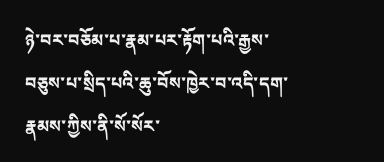ཉེ་བར་བཅོམ་པ་རྣམ་པར་རྟོག་པའི་རྒྱས་བཅུས་པ་སྲིད་པའི་ཆུ་བོས་ཁྱེར་བ་འདི་དག་རྣམས་ཀྱིས་ནི་སོ་སོར་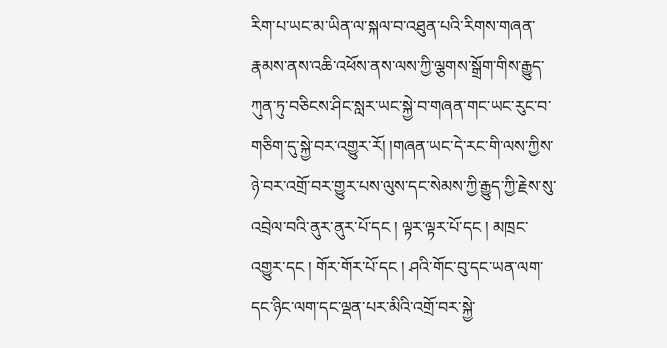རིག་པ་ཡང་མ་ཡིན་ལ་སྐལ་བ་འཐུན་པའི་རིགས་གཞན་རྣམས་ནས་འཆི་འཕོས་ནས་ལས་ཀྱི་ལྕགས་སྒྲོག་གིས་རྒྱུད་ཀུན་ཏུ་བཅིངས་ཤིང་སླར་ཡང་སྐྱེ་བ་གཞན་གང་ཡང་རུང་བ་གཅིག་དུ་སྐྱེ་བར་འགྱུར་རོ། །གཞན་ཡང་དེ་རང་གི་ལས་ཀྱིས་ཉེ་བར་འགྲོ་བར་གྱུར་པས་ལུས་དང་སེམས་ཀྱི་རྒྱུད་ཀྱི་རྗེས་སུ་འབྲེལ་བའི་ནུར་ནུར་པོ་དང ། ལྟར་ལྟར་པོ་དང ། མཁྲང་འགྱུར་དང ། གོར་གོར་པོ་དང ། ཤའི་གོང་བུ་དང་ཡན་ལག་དང་ཉིང་ལག་དང་ལྡན་པར་མིའི་འགྲོ་བར་སྐྱེ་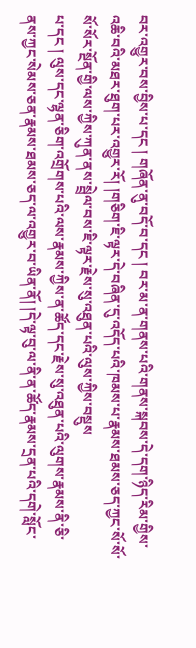བར་འགྱུར་བས་བྱིས་པ་དང ། གཞོན་ནུ་བདོ་བ་དང ། བར་མ་ན་གནས་པའི་གནས་སྐབས་དེ་དག་ཉིད་རིམ་གྱིས་འཆི་བའི་མཐར་ཐུག་པར་འགྱུར་རོ། །གཅིག་ཇི་ལྟར་དེ་བཞིན་དུ་འདོད་པའི་ཁམས་པ་རྣམས་ཐམས་ཅད་ཀྱང་སོ་སོ་སོ་སོར་སྔོན་གྱི་ལས་ཀྱིས་ཀུན་ནས་སྦྲེལ་བས་ཇི་ལྟར་རྗེས་སུ་འཐུན་པའི་ལུས་ཀྱིས་བསྡུས
པ་དང ། ལུས་དང་ལྷན་ཅིག་འགྲོགས་པའི་ལས་རྣམས་ཀྱིས་ན་ཚོད་དང་རྗེས་སུ་འཐུན་པའི་ལུགས་རྣམས་ནི་ཅི་ནས་ཀྱང་སེམས་ཅན་རྣམས་ཐམས་ཅད་ལ་འགྱུར་བ་ཡིན་ནོ། །དེ་ལྟ་བུ་ལ་ནི་ན་ཚོད་རྣམས་དྲན་པའི་དགེ་སློང་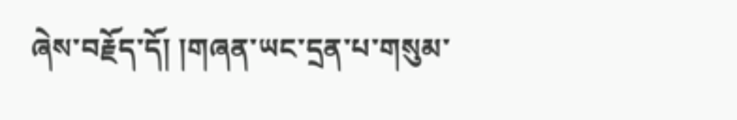ཞེས་བརྗོད་དོ། །གཞན་ཡང་དྲན་པ་གསུམ་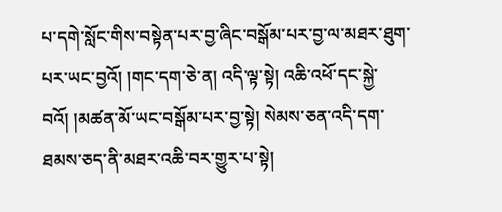པ་དགེ་སློང་གིས་བསྟེན་པར་བྱ་ཞིང་བསྒོམ་པར་བྱ་ལ་མཐར་ཐུག་པར་ཡང་བྱའོ། །གང་དག་ཅེ་ན། འདི་ལྟ་སྟེ། འཆི་འཕོ་དང་སྐྱེ་བའོ། །མཚན་མོ་ཡང་བསྒོམ་པར་བྱ་སྟེ། སེམས་ཅན་འདི་དག་ཐམས་ཅད་ནི་མཐར་འཆི་བར་གྱུར་པ་སྟེ།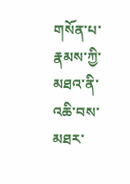གསོན་པ་རྣམས་ཀྱི་མཐའ་ནི་འཆི་བས་མཐར་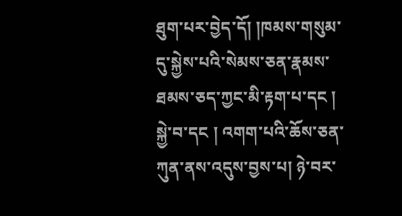ཐུག་པར་བྱེད་དོ། །ཁམས་གསུམ་དུ་སྐྱེས་པའི་སེམས་ཅན་རྣམས་ཐམས་ཅད་ཀྱང་མི་རྟག་པ་དང ། སྐྱེ་བ་དང ། འགག་པའི་ཆོས་ཅན་ཀུན་ནས་འདུས་བྱས་པ། ཉེ་བར་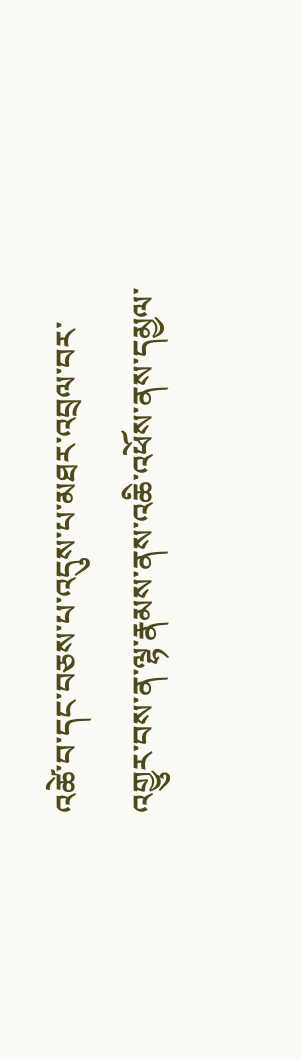འཚེ་བ་དང་བཅས་པ་འདུས་པ་མཐར་འབྲལ་བར་འགྱུར་བས་ན་ལྷ་རྣམས་ནས་འཆི་འཕོས་ནས་དམྱལ་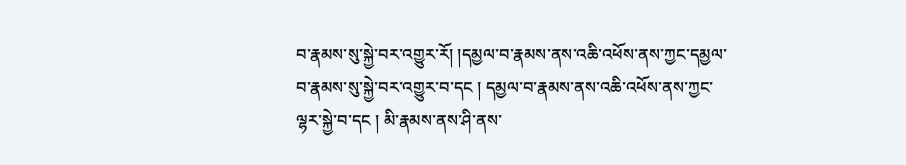བ་རྣམས་སུ་སྐྱེ་བར་འགྱུར་རོ། །དམྱལ་བ་རྣམས་ནས་འཆི་འཕོས་ནས་ཀྱང་དམྱལ་བ་རྣམས་སུ་སྐྱེ་བར་འགྱུར་བ་དང ། དམྱལ་བ་རྣམས་ནས་འཆི་འཕོས་ནས་ཀྱང་ལྷར་སྐྱེ་བ་དང ། མི་རྣམས་ནས་ཤི་ནས་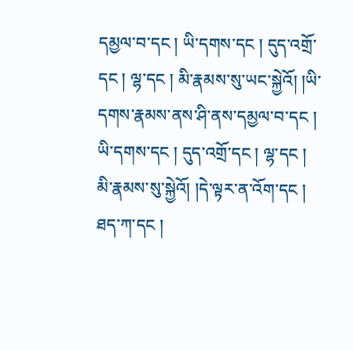དམྱལ་བ་དང ། ཡི་དགས་དང ། དུད་འགྲོ་དང ། ལྷ་དང ། མི་རྣམས་སུ་ཡང་སྐྱེའོ། །ཡི་དགས་རྣམས་ནས་ཤི་ནས་དམྱལ་བ་དང ། ཡི་དགས་དང ། དུད་འགྲོ་དང ། ལྷ་དང ། མི་རྣམས་སུ་སྐྱེའོ། །དེ་ལྟར་ན་འོག་དང ། ཐད་ཀ་དང །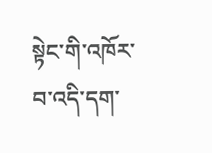སྟེང་གི་འཁོར་བ་འདི་དག་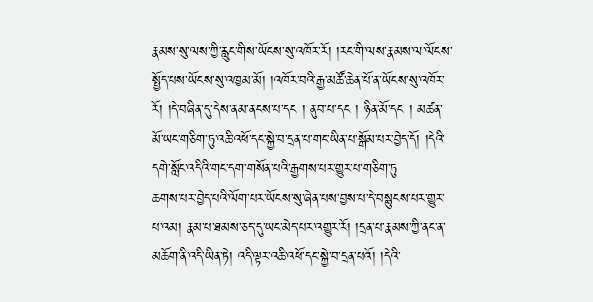རྣམས་སུ་ལས་ཀྱི་རླུང་གིས་ཡོངས་སུ་འཁོར་རོ། །རང་གི་ལས་རྣམས་ལ་ལོངས་སྤྱོད་པས་ཡོངས་སུ་འཁྱམ་མོ། །འཁོར་བའི་རྒྱ་མཚོ་ཆེན་པོ་ན་ཡོངས་སུ་འཁོར་རོ། །དེ་བཞིན་དུ་དེས་ནམ་ནངས་པ་དང ། ནུབ་པ་དང ། ཉིན་མོ་དང ། མཚན་མོ་ཡང་གཅིག་ཏུ་འཆི་འཕོ་དང་སྐྱེ་བ་དྲན་པ་གང་ཡིན་པ་སྒོམ་པར་བྱེད་དོ། །དེའི་དགེ་སློང་འདིའི་གང་དག་གསོན་པའི་རྒྱགས་པར་གྱུར་པ་གཅིག་ཏུ
ཆགས་པར་བྱེད་པའི་ལོག་པར་ཡོངས་སུ་ཞེན་པས་བྱས་པ་དེ་བསྙུངས་པར་གྱུར་པ་འམ། རྣམ་པ་ཐམས་ཅད་དུ་ཡང་མེད་པར་འགྱུར་རོ། །དྲན་པ་རྣམས་ཀྱི་ནང་ན་མཆོག་ནི་འདི་ཡིན་ཏེ། འདི་ལྟར་འཆི་འཕོ་དང་སྐྱེ་བ་དྲན་པའོ། །དེའི་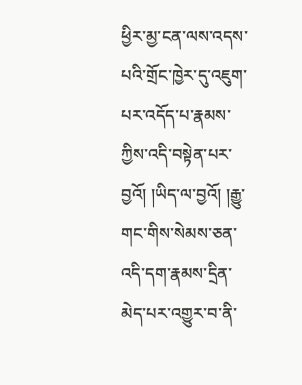ཕྱིར་མྱ་ངན་ལས་འདས་པའི་གྲོང་ཁྱེར་དུ་འཇུག་པར་འདོད་པ་རྣམས་ཀྱིས་འདི་བསྟེན་པར་བྱའོ། །ཡིད་ལ་བྱའོ། །རྒྱུ་གང་གིས་སེམས་ཅན་འདི་དག་རྣམས་དྲིན་མེད་པར་འགྱུར་བ་ནི་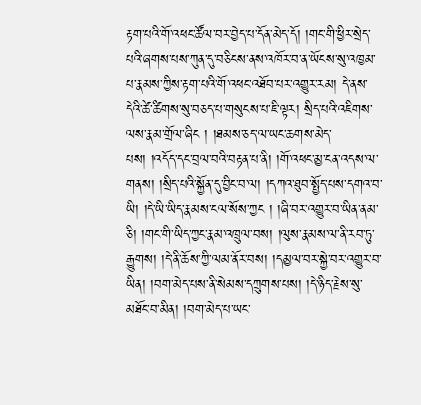རྟག་པའི་གོ་འཕང་ཚོལ་བར་བྱེད་པ་དོན་མེད་དོ། །གང་གི་ཕྱིར་སྲེད་པའི་ཞགས་པས་ཀུན་དུ་བཅིངས་ནས་འཁོར་བ་ན་ཡོངས་སུ་འཁྱམ་པ་རྣམས་ཀྱིས་རྟག་པའི་གོ་འཕང་འཐོབ་པར་འགྱུར་རམ། དེ་ནས་དེའི་ཚེ་ཚིགས་སུ་བཅད་པ་གསུངས་པ་ཇི་ལྟར། སྲིད་པའི་འཇིགས་ལས་རྣམ་གྲོལ་ཞིང ། །ཐམས་ཅད་ལ་ཡང་ཆགས་མེད་པས། །འདོད་དང་བྲལ་བའི་བརྟན་པ་ནི། །གོ་འཕང་མྱ་ངན་འདས་ལ་གནས། །སྲིད་པའི་སྐྱོན་དུ་བྱིང་བ་ལ། །དཀའ་ཐུབ་སྤྱོད་པས་དགའ་བ་ཡི། །དེ་ཡི་ཡིད་རྣམས་ངལ་སོས་ཀྱང ། །ཞི་བར་འགྱུར་བ་ཡིན་ནམ་ཅི། །གང་གི་ཡིད་ཀྱང་རྣམ་འཁྲུལ་བས། །ལུས་རྣམས་ལ་ནི་རབ་ཏུ་རྒྱུགས། །དེ་ནི་ཆོས་ཀྱི་ལམ་ནོར་བས། །དམྱལ་བར་སྐྱེ་བར་འགྱུར་བ་ཡིན། །བག་མེད་པས་ནི་སེམས་དཀྲུགས་པས། །དེ་ཉིད་རྗེས་སུ་མཐོང་བ་མིན། །བག་མེད་པ་ཡང་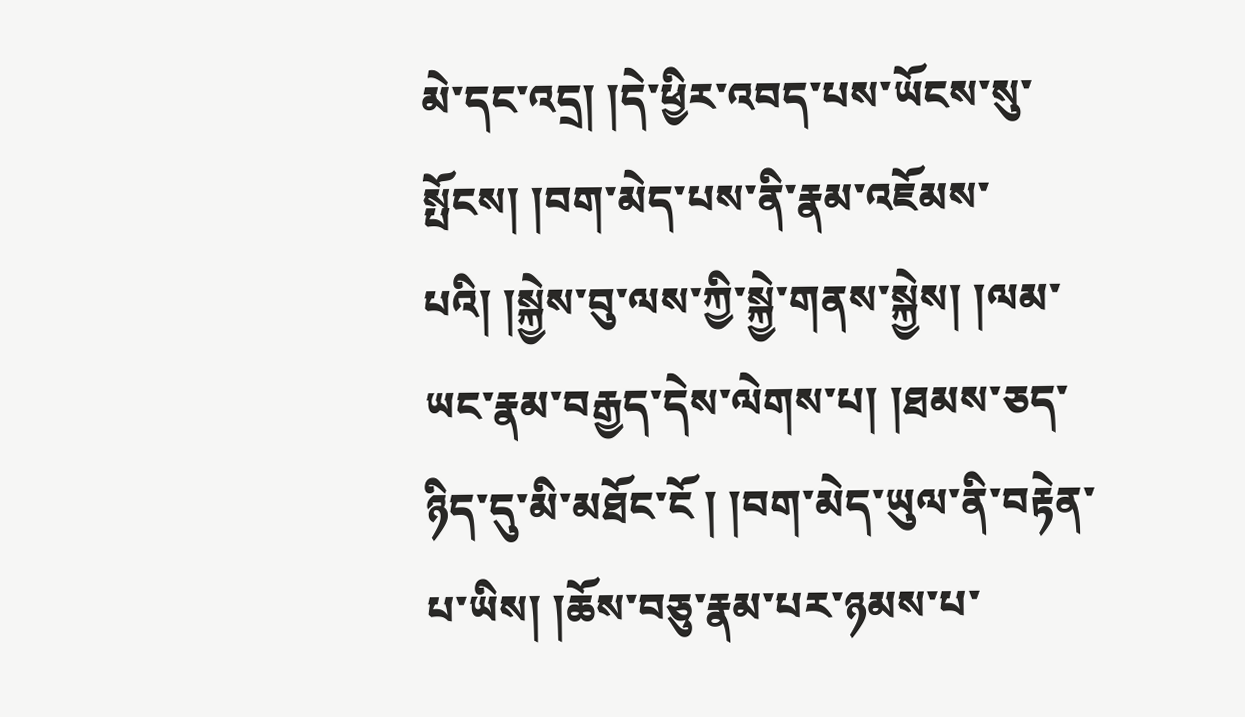མེ་དང་འདྲ། །དེ་ཕྱིར་འབད་པས་ཡོངས་སུ་སྤོངས། །བག་མེད་པས་ནི་རྣམ་འཇོམས་པའི། །སྐྱེས་བུ་ལས་ཀྱི་སྐྱེ་གནས་སྐྱེས། །ལམ་ཡང་རྣམ་བརྒྱད་དེས་ལེགས་པ། །ཐམས་ཅད་ཉིད་དུ་མི་མཐོང་ངོ ། །བག་མེད་ཡུལ་ནི་བརྟེན་པ་ཡིས། །ཆོས་བཅུ་རྣམ་པར་ཉམས་པ་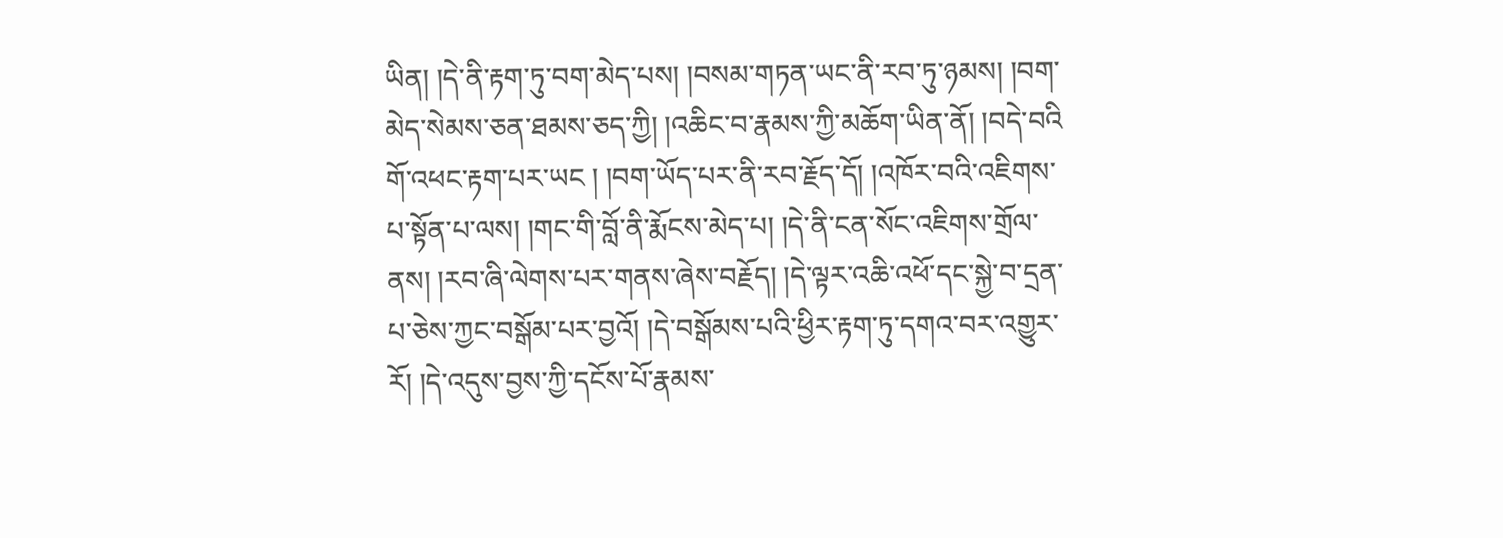ཡིན། །དེ་ནི་རྟག་ཏུ་བག་མེད་པས། །བསམ་གཏན་ཡང་ནི་རབ་ཏུ་ཉམས། །བག་མེད་སེམས་ཅན་ཐམས་ཅད་ཀྱི། །འཆིང་བ་རྣམས་ཀྱི་མཆོག་ཡིན་ནོ། །བདེ་བའི
གོ་འཕང་རྟག་པར་ཡང ། །བག་ཡོད་པར་ནི་རབ་རྗོད་དོ། །འཁོར་བའི་འཇིགས་པ་སྟོན་པ་ལས། །གང་གི་བློ་ནི་རྨོངས་མེད་པ། །དེ་ནི་ངན་སོང་འཇིགས་གྲོལ་ནས། །རབ་ཞི་ལེགས་པར་གནས་ཞེས་བརྗོད། །དེ་ལྟར་འཆི་འཕོ་དང་སྐྱེ་བ་དྲན་པ་ཅེས་ཀྱང་བསྒོམ་པར་བྱའོ། །དེ་བསྒོམས་པའི་ཕྱིར་རྟག་ཏུ་དགའ་བར་འགྱུར་རོ། །དེ་འདུས་བྱས་ཀྱི་དངོས་པོ་རྣམས་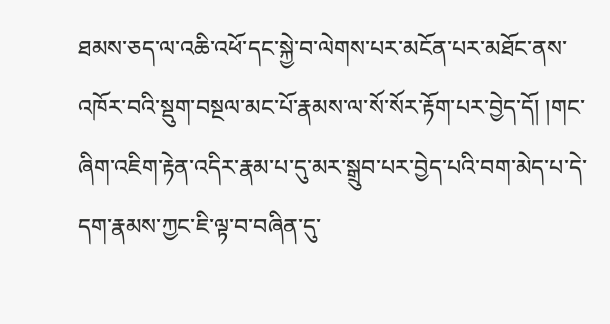ཐམས་ཅད་ལ་འཆི་འཕོ་དང་སྐྱེ་བ་ལེགས་པར་མངོན་པར་མཐོང་ནས་འཁོར་བའི་སྡུག་བསྔལ་མང་པོ་རྣམས་ལ་སོ་སོར་རྟོག་པར་བྱེད་དོ། །གང་ཞིག་འཇིག་རྟེན་འདིར་རྣམ་པ་དུ་མར་སྒྲུབ་པར་བྱེད་པའི་བག་མེད་པ་དེ་དག་རྣམས་ཀྱང་ཇི་ལྟ་བ་བཞིན་དུ་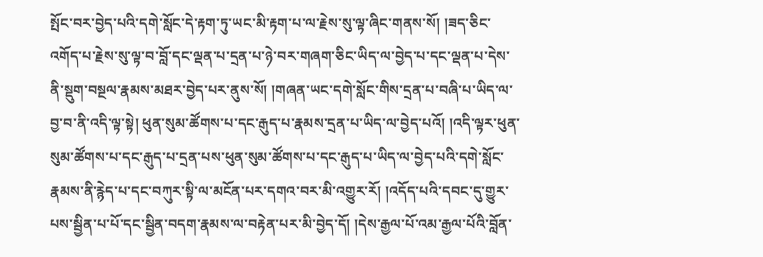སྤོང་བར་བྱེད་པའི་དགེ་སློང་དེ་རྟག་ཏུ་ཡང་མི་རྟག་པ་ལ་རྗེས་སུ་ལྟ་ཞིང་གནས་སོ། །ཟད་ཅིང་འགོད་པ་རྗེས་སུ་ལྟ་བ་བློ་དང་ལྡན་པ་དྲན་པ་ཉེ་བར་གཞག་ཅིང་ཡིད་ལ་བྱེད་པ་དང་ལྡན་པ་དེས་ནི་སྡུག་བསྔལ་རྣམས་མཐར་བྱེད་པར་ནུས་སོ། །གཞན་ཡང་དགེ་སློང་གིས་དྲན་པ་བཞི་པ་ཡིད་ལ་བྱ་བ་ནི་འདི་ལྟ་སྟེ། ཕུན་སུམ་ཚོགས་པ་དང་རྒུད་པ་རྣམས་དྲན་པ་ཡིད་ལ་བྱེད་པའོ། །འདི་ལྟར་ཕུན་སུམ་ཚོགས་པ་དང་རྒུད་པ་དྲན་པས་ཕུན་སུམ་ཚོགས་པ་དང་རྒུད་པ་ཡིད་ལ་བྱེད་པའི་དགེ་སློང་རྣམས་ནི་རྙེད་པ་དང་བཀུར་སྟི་ལ་མངོན་པར་དགའ་བར་མི་འགྱུར་རོ། །འདོད་པའི་དབང་དུ་གྱུར་པས་སྦྱིན་པ་པོ་དང་སྦྱིན་བདག་རྣམས་ལ་བརྟེན་པར་མི་བྱེད་དོ། །དེས་རྒྱལ་པོ་འམ་རྒྱལ་པོའི་བློན་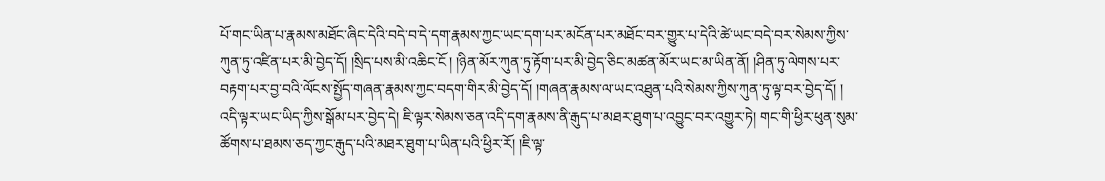པོ་གང་ཡིན་པ་རྣམས་མཐོང་ཞིང་དེའི་བདེ་བ་དེ་དག་རྣམས་ཀྱང་ཡང་དག་པར་མངོན་པར་མཐོང་བར་གྱུར་པ་དེའི་ཚེ་ཡང་བདེ་བར་སེམས་ཀྱིས་ཀུན་ཏུ་འཛིན་པར་མི་བྱེད་དོ། །སྲིད་པས་མི་འཆིང་ངོ ། །ཉིན་མོར་ཀུན་ཏུ་རྟོག་པར་མི་བྱེད་ཅིང་མཚན་མོར་ཡང་མ་ཡིན་ནོ། །ཤིན་ཏུ་ལེགས་པར་བརྟག་པར་བྱ་བའི་ལོངས་སྤྱོད་གཞན་རྣམས་ཀྱང་བདག་གིར་མི་བྱེད་དོ། །གཞན་རྣམས་ལ་ཡང་འཐུན་པའི་སེམས་ཀྱིས་ཀུན་ཏུ་ལྟ་བར་བྱེད་དོ། །
འདི་ལྟར་ཡང་ཡིད་ཀྱིས་སྒོམ་པར་བྱེད་དེ། ཇི་ལྟར་སེམས་ཅན་འདི་དག་རྣམས་ནི་རྒུད་པ་མཐར་ཐུག་པ་འབྱུང་བར་འགྱུར་ཏེ། གང་གི་ཕྱིར་ཕུན་སུམ་ཚོགས་པ་ཐམས་ཅད་ཀྱང་རྒུད་པའི་མཐར་ཐུག་པ་ཡིན་པའི་ཕྱིར་རོ། །ཇི་ལྟ་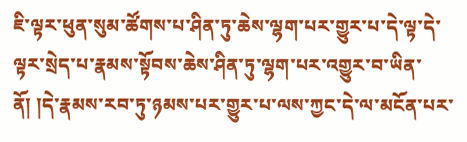ཇི་ལྟར་ཕུན་སུམ་ཚོགས་པ་ཤིན་ཏུ་ཆེས་ལྷག་པར་གྱུར་པ་དེ་ལྟ་དེ་ལྟར་སྲེད་པ་རྣམས་སྟོབས་ཆེས་ཤིན་ཏུ་ལྷག་པར་འགྱུར་བ་ཡིན་ནོ། །དེ་རྣམས་རབ་ཏུ་ཉམས་པར་གྱུར་པ་ལས་ཀྱང་དེ་ལ་མངོན་པར་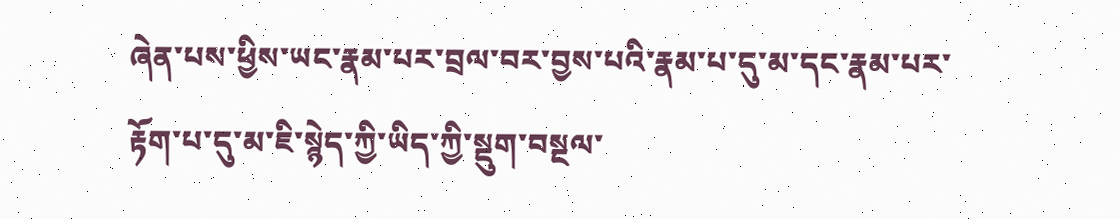ཞེན་པས་ཕྱིས་ཡང་རྣམ་པར་བྲལ་བར་བྱས་པའི་རྣམ་པ་དུ་མ་དང་རྣམ་པར་རྟོག་པ་དུ་མ་ཇི་སྙེད་ཀྱི་ཡིད་ཀྱི་སྡུག་བསྔལ་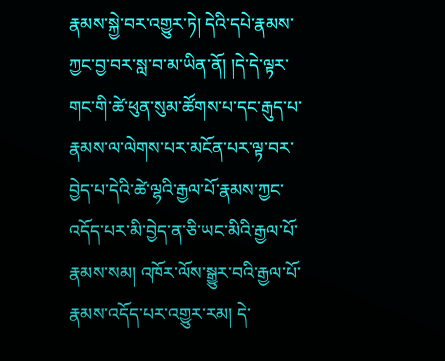རྣམས་སྐྱེ་བར་འགྱུར་ཏེ། དེའི་དཔེ་རྣམས་ཀྱང་བྱ་བར་སླ་བ་མ་ཡིན་ནོ། །དེ་དེ་ལྟར་གང་གི་ཚེ་ཕུན་སུམ་ཚོགས་པ་དང་རྒུད་པ་རྣམས་ལ་ལེགས་པར་མངོན་པར་ལྟ་བར་བྱེད་པ་དེའི་ཚེ་ལྷའི་རྒྱལ་པོ་རྣམས་ཀྱང་འདོད་པར་མི་བྱེད་ན་ཅི་ཡང་མིའི་རྒྱལ་པོ་རྣམས་སམ། འཁོར་ལོས་སྒྱུར་བའི་རྒྱལ་པོ་རྣམས་འདོད་པར་འགྱུར་རམ། དེ་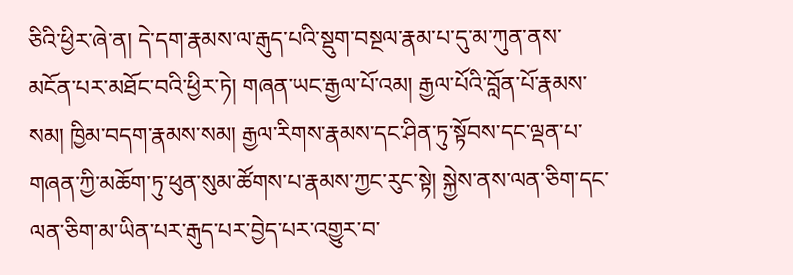ཅིའི་ཕྱིར་ཞེ་ན། དེ་དག་རྣམས་ལ་རྒུད་པའི་སྡུག་བསྔལ་རྣམ་པ་དུ་མ་ཀུན་ནས་མངོན་པར་མཐོང་བའི་ཕྱིར་ཏེ། གཞན་ཡང་རྒྱལ་པོ་འམ། རྒྱལ་པོའི་བློན་པོ་རྣམས་སམ། ཁྱིམ་བདག་རྣམས་སམ། རྒྱལ་རིགས་རྣམས་དང་ཤིན་ཏུ་སྟོབས་དང་ལྡན་པ་གཞན་ཀྱི་མཆོག་ཏུ་ཕུན་སུམ་ཚོགས་པ་རྣམས་ཀྱང་རུང་སྟེ། སྐྱེས་ནས་ལན་ཅིག་དང་ལན་ཅིག་མ་ཡིན་པར་རྒུད་པར་བྱེད་པར་འགྱུར་བ་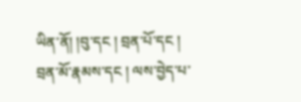ཡིན་ནོ། །བུ་དང ། བྲན་པོ་དང ། བྲན་མོ་རྣམས་དང ། ལས་བྱེད་པ་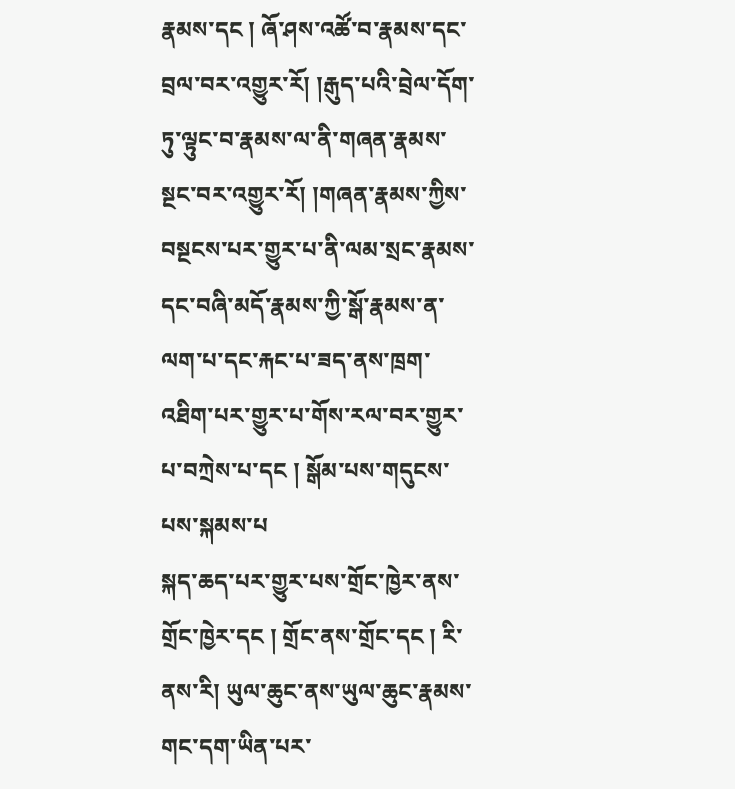རྣམས་དང ། ཞོ་ཤས་འཚོ་བ་རྣམས་དང་བྲལ་བར་འགྱུར་རོ། །རྒུད་པའི་བྲེལ་དོག་ཏུ་ལྟུང་བ་རྣམས་ལ་ནི་གཞན་རྣམས་སྔང་བར་འགྱུར་རོ། །གཞན་རྣམས་ཀྱིས་བསྔངས་པར་གྱུར་པ་ནི་ལམ་སྲང་རྣམས་དང་བཞི་མདོ་རྣམས་ཀྱི་སྒོ་རྣམས་ན་ལག་པ་དང་རྐང་པ་ཟད་ནས་ཁྲག་འཐིག་པར་གྱུར་པ་གོས་རལ་བར་གྱུར་པ་བཀྲེས་པ་དང ། སྒོམ་པས་གདུངས་པས་སྐམས་པ
སྐད་ཆད་པར་གྱུར་པས་གྲོང་ཁྱེར་ནས་གྲོང་ཁྱེར་དང ། གྲོང་ནས་གྲོང་དང ། རི་ནས་རི། ཡུལ་ཆུང་ནས་ཡུལ་ཆུང་རྣམས་གང་དག་ཡིན་པར་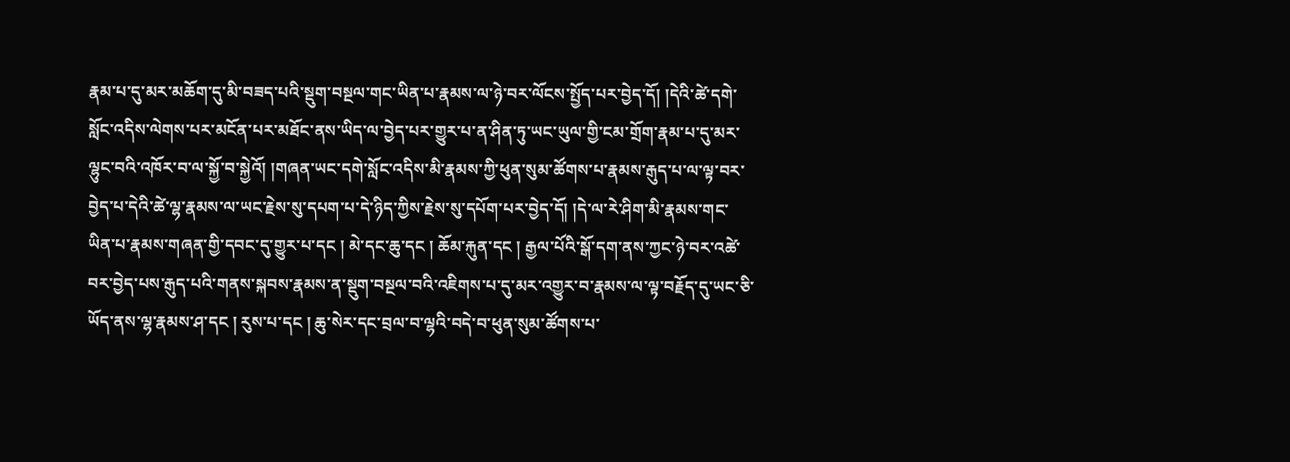རྣམ་པ་དུ་མར་མཆོག་དུ་མི་བཟད་པའི་སྡུག་བསྔལ་གང་ཡིན་པ་རྣམས་ལ་ཉེ་བར་ལོངས་སྤྱོད་པར་བྱེད་དོ། །དེའི་ཚེ་དགེ་སློང་འདིས་ལེགས་པར་མངོན་པར་མཐོང་ནས་ཡིད་ལ་བྱེད་པར་གྱུར་པ་ན་ཤིན་ཏུ་ཡང་ཡུལ་གྱི་ངམ་གྲོག་རྣམ་པ་དུ་མར་ལྷུང་བའི་འཁོར་བ་ལ་སྐྱོ་བ་སྐྱེའོ། །གཞན་ཡང་དགེ་སློང་འདིས་མི་རྣམས་ཀྱི་ཕུན་སུམ་ཚོགས་པ་རྣམས་རྒུད་པ་ལ་ལྟ་བར་བྱེད་པ་དེའི་ཚེ་ལྷ་རྣམས་ལ་ཡང་རྗེས་སུ་དཔག་པ་དེ་ཉིད་ཀྱིས་རྗེས་སུ་དཔོག་པར་བྱེད་དོ། །དེ་ལ་རེ་ཤིག་མི་རྣམས་གང་ཡིན་པ་རྣམས་གཞན་གྱི་དབང་དུ་གྱུར་པ་དང ། མེ་དང་ཆུ་དང ། ཆོམ་རྐུན་དང ། རྒྱལ་པོའི་སྒོ་དག་ནས་ཀྱང་ཉེ་བར་འཚེ་བར་བྱེད་པས་རྒུད་པའི་གནས་སྐབས་རྣམས་ན་སྡུག་བསྔལ་བའི་འཇིགས་པ་དུ་མར་འགྱུར་བ་རྣམས་ལ་ལྟ་བརྗོད་དུ་ཡང་ཅི་ཡོད་ནས་ལྷ་རྣམས་ཤ་དང ། རུས་པ་དང ། ཆུ་སེར་དང་བྲལ་བ་ལྷའི་བདེ་བ་ཕུན་སུམ་ཚོགས་པ་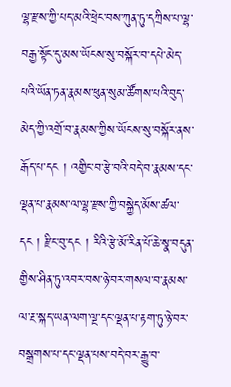ལྷ་རྫས་ཀྱི་པད་མའི་ཕྲེང་བས་ཀུན་ཏུ་དཀྲིས་པ་ལྷ་བརྒྱ་སྟོང་དུ་མས་ཡོངས་སུ་བསྐོར་བ་དཔེ་མེད་པའི་ཡོན་ཏན་རྣམས་ཕུན་སུམ་ཚོགས་པའི་བུད་མེད་ཀྱི་འགྲོ་བ་རྣམས་ཀྱིས་ཡོངས་སུ་བསྐོར་ནས་རྒོད་པ་དང ། འགྱིང་བ་རྩེ་བའི་བདེ་བ་རྣམས་དང་ལྡན་པ་རྣམས་ལ་ལྷ་རྫས་ཀྱི་བསྐྱེད་མོས་ཚལ་དང ། རྫིང་བུ་དང ། རིའི་རྩེ་མོ་རིན་པོ་ཆེ་སྣ་བདུན་གྱིས་ཤིན་ཏུ་འབར་བས་ཉེ་བར་གསལ་བ་རྣམས་ལ་རྔ་སྐད་ཡན་ལག་ལྔ་དང་ལྡན་པ་རྟག་ཏུ་ཉེ་བར་བསྒྲགས་པ་དང་ལྡན་པས་བདེ་བར་རྒྱུ་བ་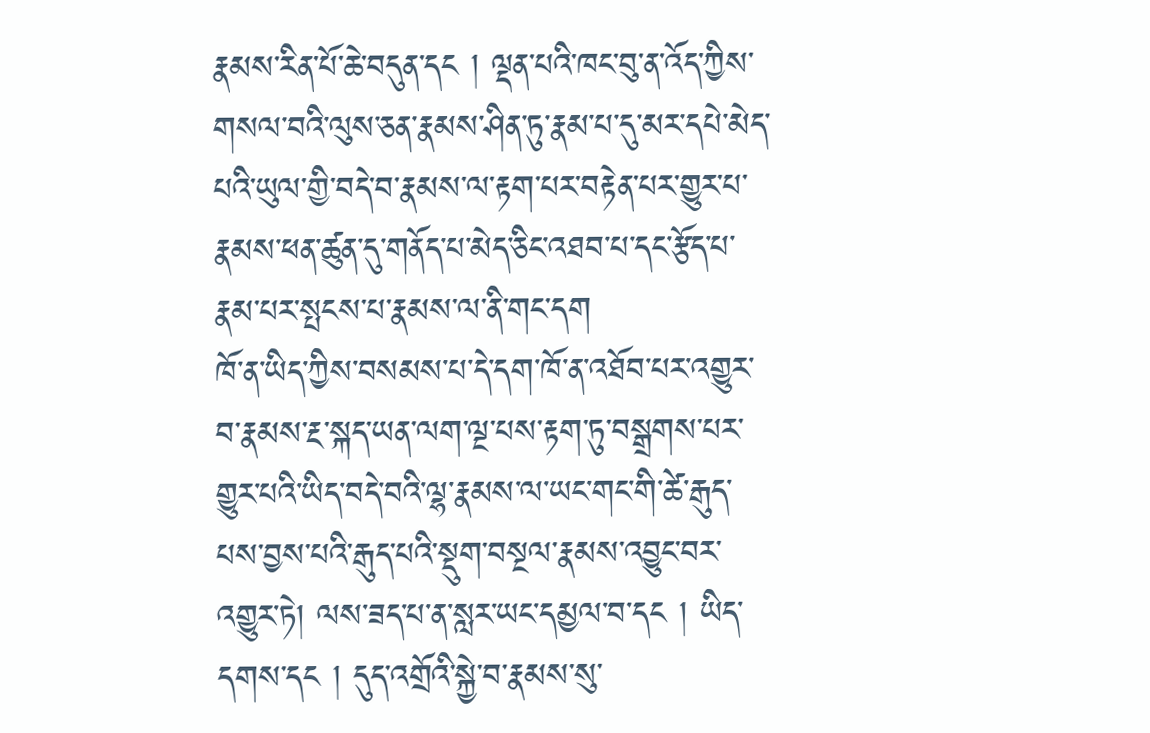རྣམས་རིན་པོ་ཆེ་བདུན་དང ། ལྡན་པའི་ཁང་བུ་ན་འོད་ཀྱིས་གསལ་བའི་ལུས་ཅན་རྣམས་ཤིན་ཏུ་རྣམ་པ་དུ་མར་དཔེ་མེད་པའི་ཡུལ་གྱི་བདེ་བ་རྣམས་ལ་རྟག་པར་བརྟེན་པར་གྱུར་པ་རྣམས་ཕན་ཚུན་དུ་གནོད་པ་མེད་ཅིང་འཐབ་པ་དང་རྩོད་པ་རྣམ་པར་སྤངས་པ་རྣམས་ལ་ནི་གང་དག
ཁོ་ན་ཡིད་ཀྱིས་བསམས་པ་དེ་དག་ཁོ་ན་འཐོབ་པར་འགྱུར་བ་རྣམས་རྔ་སྐད་ཡན་ལག་ལྔ་པས་རྟག་ཏུ་བསྒྲགས་པར་གྱུར་པའི་ཡིད་བདེ་བའི་ལྷ་རྣམས་ལ་ཡང་གང་གི་ཚེ་རྒུད་པས་བྱས་པའི་རྒུད་པའི་སྡུག་བསྔལ་རྣམས་འབྱུང་བར་འགྱུར་ཏེ། ལས་ཟད་པ་ན་སླར་ཡང་དམྱལ་བ་དང ། ཡིད་དགས་དང ། དུད་འགྲོའི་སྐྱེ་བ་རྣམས་སུ་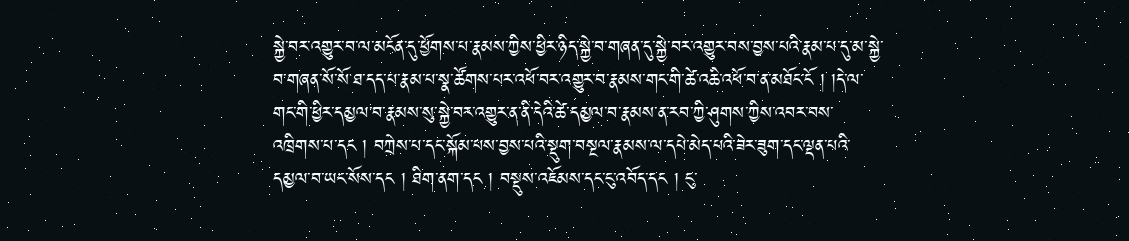སྐྱེ་བར་འགྱུར་བ་ལ་མངོན་དུ་ཕྱོགས་པ་རྣམས་ཀྱིས་ཕྱིར་ཉིད་སྐྱེ་བ་གཞན་དུ་སྐྱེ་བར་འགྱུར་བས་བྱས་པའི་རྣམ་པ་དུ་མ་སྐྱེ་བ་གཞན་སོ་སོ་ཐ་དད་པ་རྣམ་པ་སྣ་ཚོགས་པར་འཕོ་བར་འགྱུར་བ་རྣམས་གང་གི་ཚེ་འཆི་འཕོ་བ་ན་མཐོང་ངོ ། །དེ་ལ་གང་གི་ཕྱིར་དམྱལ་བ་རྣམས་སུ་སྐྱེ་བར་འགྱུར་ན་ནི་དེའི་ཚེ་དམྱལ་བ་རྣམས་ན་རབ་ཀྱི་ཤུགས་ཀྱིས་འབར་བས་འཁྲིགས་པ་དང ། བཀྲེས་པ་དང་སྐོམ་པས་བྱས་པའི་སྡུག་བསྔལ་རྣམས་ལ་དཔེ་མེད་པའི་ཟེར་ཟུག་དང་ལྡན་པའི་དམྱལ་བ་ཡང་སོས་དང ། ཐིག་ནག་དང ། བསྡུས་འཇོམས་དང་ངུ་འབོད་དང ། ངུ་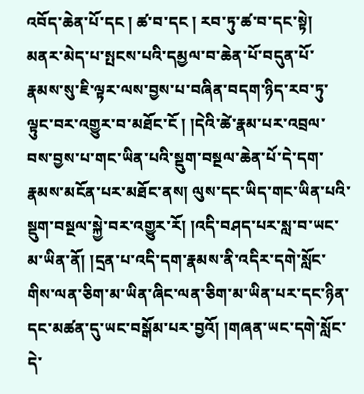འབོད་ཆེན་པོ་དང ། ཚ་བ་དང ། རབ་ཏུ་ཚ་བ་དང་སྟེ། མནར་མེད་པ་སྤངས་པའི་དམྱལ་བ་ཆེན་པོ་བདུན་པོ་རྣམས་སུ་ཇི་ལྟར་ལས་བྱས་པ་བཞིན་བདག་ཉིད་རབ་ཏུ་ལྟུང་བར་འགྱུར་བ་མཐོང་ངོ ། །དེའི་ཚེ་རྣམ་པར་འབྲལ་བས་བྱས་པ་གང་ཡིན་པའི་སྡུག་བསྔལ་ཆེན་པོ་དེ་དག་རྣམས་མངོན་པར་མཐོང་ནས། ལུས་དང་ཡིད་གང་ཡིན་པའི་སྡུག་བསྔལ་སྐྱེ་བར་འགྱུར་རོ། །འདི་བཤད་པར་སླ་བ་ཡང་མ་ཡིན་ནོ། །དྲན་པ་འདི་དག་རྣམས་ནི་འདིར་དགེ་སློང་གིས་ལན་ཅིག་མ་ཡིན་ཞིང་ལན་ཅིག་མ་ཡིན་པར་དང་ཉིན་དང་མཚན་དུ་ཡང་བསྒོམ་པར་བྱའོ། །གཞན་ཡང་དགེ་སློང་དེ་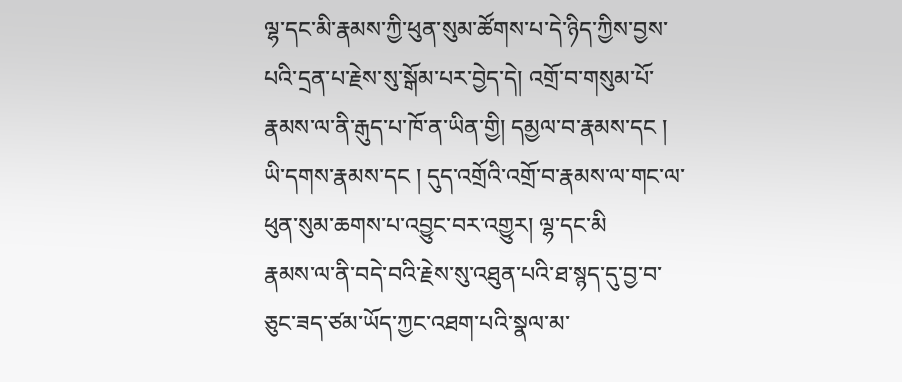ལྷ་དང་མི་རྣམས་ཀྱི་ཕུན་སུམ་ཚོགས་པ་དེ་ཉིད་ཀྱིས་བྱས་པའི་དྲན་པ་རྗེས་སུ་སྒོམ་པར་བྱེད་དེ། འགྲོ་བ་གསུམ་པོ་རྣམས་ལ་ནི་རྒུད་པ་ཁོ་ན་ཡིན་གྱི། དམྱལ་བ་རྣམས་དང ། ཡི་དགས་རྣམས་དང ། དུད་འགྲོའི་འགྲོ་བ་རྣམས་ལ་གང་ལ་ཕུན་སུམ་ཆགས་པ་འབྱུང་བར་འགྱུར། ལྷ་དང་མི
རྣམས་ལ་ནི་བདེ་བའི་རྗེས་སུ་འཐུན་པའི་ཐ་སྙད་དུ་བྱ་བ་ཅུང་ཟད་ཙམ་ཡོད་ཀྱང་འཐག་པའི་སྣལ་མ་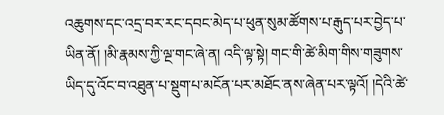འཆུགས་དང་འདྲ་བར་རང་དབང་མེད་པ་ཕུན་སུམ་ཚོགས་པ་རྒུད་པར་བྱེད་པ་ཡིན་ནོ། །མི་རྣམས་ཀྱི་ལྔ་གང་ཞེ་ན། འདི་ལྟ་སྟེ། གང་གི་ཚེ་མིག་གིས་གཟུགས་ཡིད་དུ་འོང་བ་འཐུན་པ་སྡུག་པ་མངོན་པར་མཐོང་ནས་ཞེན་པར་ལྟའོ། །དེའི་ཚེ་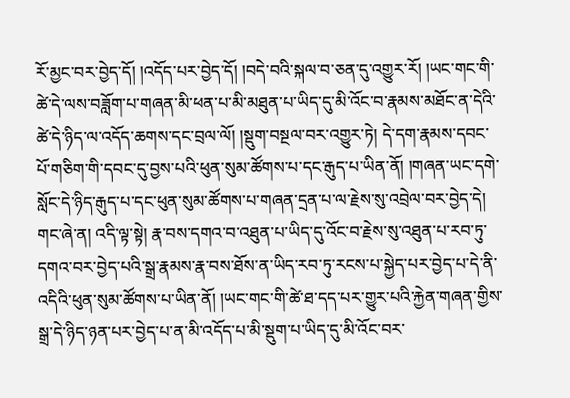རོ་མྱང་བར་བྱེད་དོ། །འདོད་པར་བྱེད་དོ། །བདེ་བའི་སྐལ་བ་ཅན་དུ་འགྱུར་རོ། །ཡང་གང་གི་ཚེ་དེ་ལས་བཟློག་པ་གཞན་མི་ཕན་པ་མི་མཐུན་པ་ཡིད་དུ་མི་འོང་བ་རྣམས་མཐོང་ན་དེའི་ཚེ་དེ་ཉིད་ལ་འདོད་ཆགས་དང་བྲལ་ལོ། །སྡུག་བསྔལ་བར་འགྱུར་ཏེ། དེ་དག་རྣམས་དབང་པོ་གཅིག་གི་དབང་དུ་བྱས་པའི་ཕུན་སུམ་ཚོགས་པ་དང་རྒུད་པ་ཡིན་ནོ། །གཞན་ཡང་དགེ་སློང་དེ་ཉིད་རྒུད་པ་དང་ཕུན་སུམ་ཚོགས་པ་གཞན་དྲན་པ་ལ་རྗེས་སུ་འབྲེལ་བར་བྱེད་དེ། གང་ཞེ་ན། འདི་ལྟ་སྟེ། རྣ་བས་དགའ་བ་འཐུན་པ་ཡིད་དུ་འོང་བ་རྗེས་སུ་འཐུན་པ་རབ་ཏུ་དགའ་བར་བྱེད་པའི་སྒྲ་རྣམས་རྣ་བས་ཐོས་ན་ཡིད་རབ་ཏུ་རངས་པ་སྐྱེད་པར་བྱེད་པ་དེ་ནི་འདིའི་ཕུན་སུམ་ཚོགས་པ་ཡིན་ནོ། །ཡང་གང་གི་ཚེ་ཐ་དད་པར་གྱུར་པའི་རྐྱེན་གཞན་གྱིས་སྒྲ་དེ་ཉིད་ཉན་པར་བྱེད་པ་ན་མི་འདོད་པ་མི་སྡུག་པ་ཡིད་དུ་མི་འོང་བར་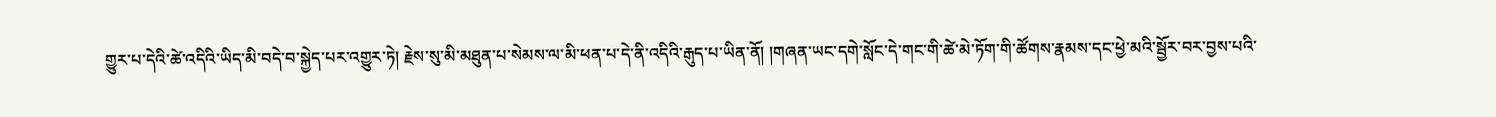གྱུར་པ་དེའི་ཚེ་འདིའི་ཡིད་མི་བདེ་བ་སྐྱེད་པར་འགྱུར་ཏེ། རྗེས་སུ་མི་མཐུན་པ་སེམས་ལ་མི་ཕན་པ་དེ་ནི་འདིའི་རྒུད་པ་ཡིན་ནོ། །གཞན་ཡང་དགེ་སློང་དེ་གང་གི་ཚེ་མེ་ཏོག་གི་ཚོགས་རྣམས་དང་ཕྱེ་མའི་སྦྱོར་བར་བྱས་པའི་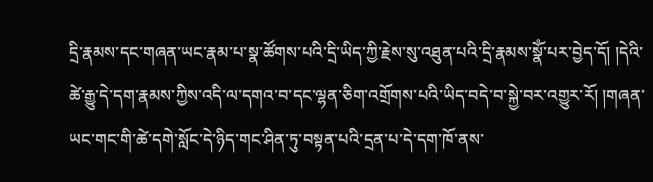དྲི་རྣམས་དང་གཞན་ཡང་རྣམ་པ་སྣ་ཚོགས་པའི་དྲི་ཡིད་ཀྱི་རྗེས་སུ་འཐུན་པའི་དྲི་རྣམས་སྣོཾ་པར་བྱེད་དོ། །དེའི་ཚེ་རྒྱུ་དེ་དག་རྣམས་ཀྱིས་འདི་ལ་དགའ་བ་དང་ལྷན་ཅིག་འགྲོགས་པའི་ཡིད་བདེ་བ་སྐྱེ་བར་འགྱུར་རོ། །གཞན་ཡང་གང་གི་ཚེ་དགེ་སློང་དེ་ཉིད་གང་ཤིན་ཏུ་བསྟན་པའི་དྲན་པ་དེ་དག་ཁོ་ནས་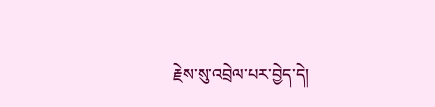རྗེས་སུ་འབྲེལ་པར་བྱེད་དེ།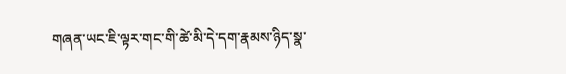གཞན་ཡང་ཇི་ལྟར་གང་གི་ཚེ་མི་དེ་དག་རྣམས་ཉིད་སྣ་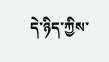དེ་ཉིད་ཀྱིས་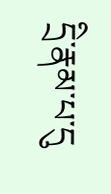དྲི་རྣམ་པ་དུ